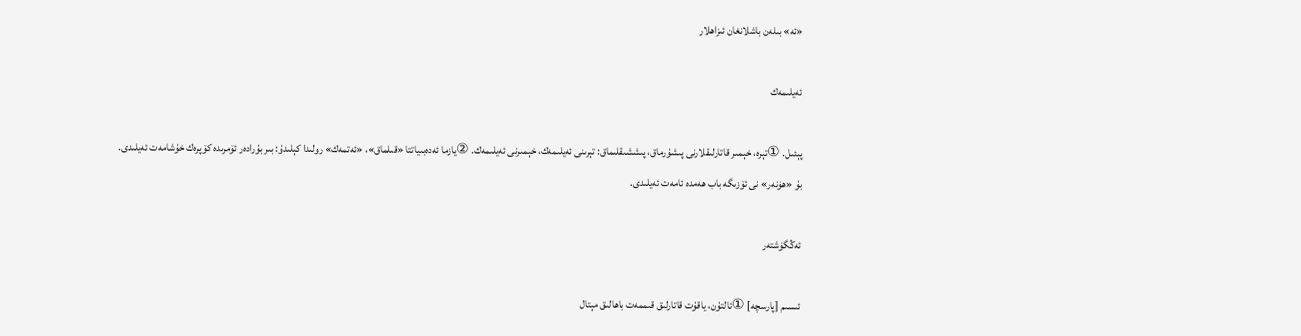«ئە» بىلەن باشلانغان ئىزاھلار

ئەيلىمەك

پېئىل. ①تېرە، خېمىر قاتارلىقلارنى پىشۇرماق، پىششىقلىماق: تېرىنى ئەيلىمەك، خېمىرنى ئەيلىمەك. ②يازما ئەدەبىياتتا «قىلماق»، «ئەتمەك» رولىدا كېلىدۇ: بىر بۇرادەر ئۆمرىدە كۆپرەك خۇشامەت ئەيلىدى. بۇ «ھۈنەر» نى ئۆزىگە باب ھەمدە ئامەت ئەيلىدى.

ئەڭگۈشتەر

ئىسىم [پارسچە] ①ئالتۇن، ياقۇت قاتارلىق قىممەت باھالىق مېتال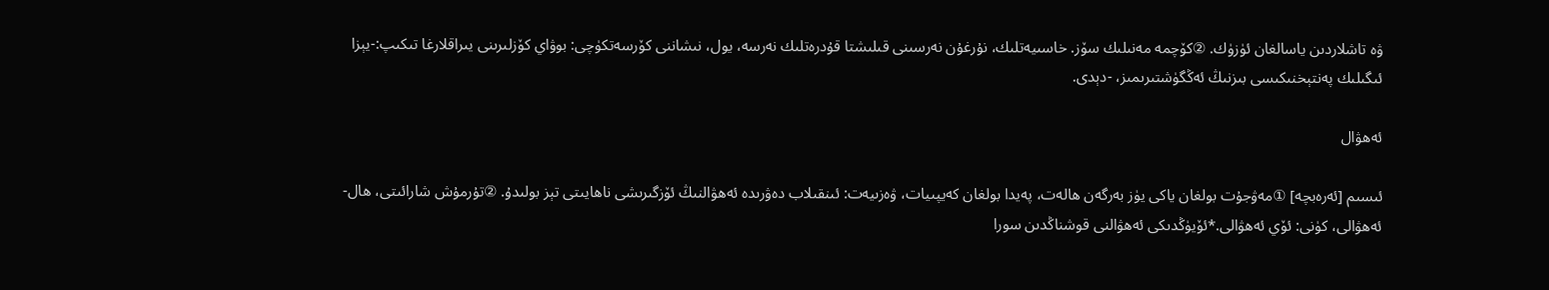ۋە تاشلاردىن ياسالغان ئۈزۈك. ②كۆچمە مەنىلىك سۆز. خاسىيەتلىك، نۇرغۇن نەرسىنى قىلىشتا قۇدرەتلىك نەرسە، يول، نىشاننى كۆرسەتكۈچى: بوۋاي كۆزلىرىنى يىراقلارغا تىكىپ:-يېزا ئىگىلىك پەنتېخنىكىسى بىزنىڭ ئەڭگۈشتىرىمىز، -دېدى.

ئەھۋال

ئىسىم [ئەرەبچە] ①مەۋجۇت بولغان ياكى يۈز بەرگەن ھالەت، پەيدا بولغان كەيپىيات، ۋەزىيەت: ئىنقىلاب دەۋرىدە ئەھۋالنىڭ ئۆزگىرىشى ناھايىتى تېز بولىدۇ. ②تۇرمۇش شارائىتى، ھال-ئەھۋالى، كۈنى: ئۆي ئەھۋالى.*ئۆيۈڭدىكى ئەھۋالنى قوشناڭدىن سورا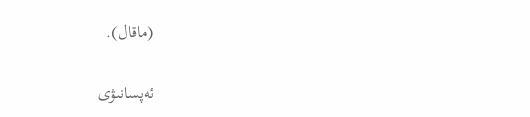(ماقال).

ئەپسانىۋى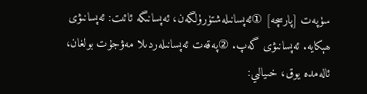سۈپەت [پارسچە] ①ئەپسانىلەشتۈرۈلگەن، ئەپسانىگە ئائىت: ئەپسانىۋى ھېكايە. ئەپسانىۋى گەپ. ②پەقەت ئەپسانىلەردىلا مەۋجۇت بولغان، ئالەمدە يوق، خىيالىي: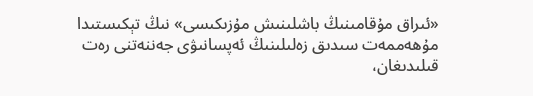«ئىراق مۇقامىنىڭ باشلىنىش مۇزىكىسى» نىڭ تېكىستىدا مۇھەممەت سىدىق زەلىلىنىڭ ئەپسانىۋى جەننەتنى رەت قىلىدىغان،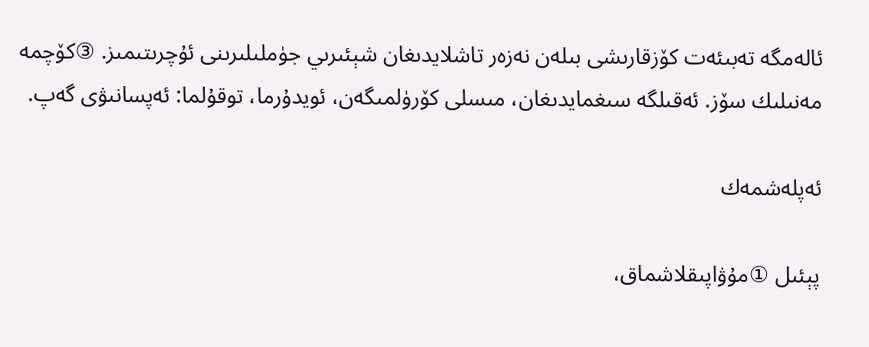ئالەمگە تەبىئەت كۆزقارىشى بىلەن نەزەر تاشلايدىغان شېئىرىي جۈملىلىرىنى ئۇچرىتىمىز. ③كۆچمە مەنىلىك سۆز. ئەقىلگە سىغمايدىغان، مىسلى كۆرۈلمىگەن، ئويدۇرما، توقۇلما: ئەپسانىۋى گەپ.

ئەپلەشمەك

پېئىل ①مۇۋاپىقلاشماق،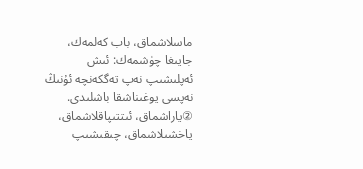ماسلاشماق، باب كەلمەك، جايىغا چۈشمەك: ئىش ئەپلىشىپ نەپ تەگكەنچە ئۇنىڭ نەپسى يوغىناشقا باشلىدى. ②ياراشماق، ئىتتىپاقلاشماق، ياخشىلاشماق، چىقىشىپ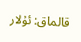قالماق: ئۇلار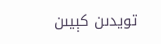تويدىن كېيىن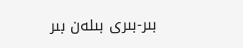بىر-بىرى بىلەن بىر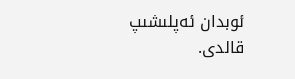ئوبدان ئەپلىشىپ قالدى.